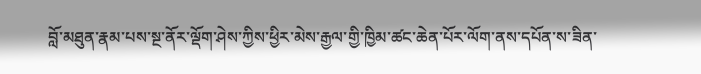བློ་མཐུན་རྣམ་པས་སྔ་ནོར་ལྡོག་ཤེས་ཀྱིས་ཕྱིར་མེས་རྒྱལ་གྱི་ཁྱིམ་ཚང་ཆེན་པོར་ལོག་ནས་དཔོན་ས་ཟིན་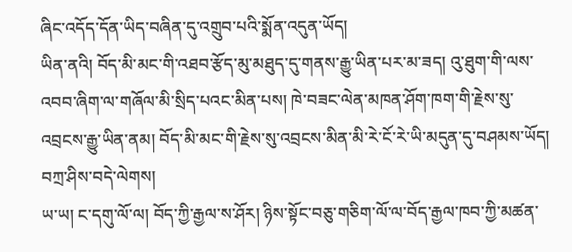ཞིང་འདོད་དོན་ཡིད་བཞིན་དུ་འགྲུབ་པའི་སྨོན་འདུན་ཡོད།
ཡིན་ནའི། བོད་མི་མང་གི་འཐབ་རྩོད་མུ་མཐུད་དུ་གནས་རྒྱུ་ཡིན་པར་མ་ཟད། འུ་ཐུག་གི་ལས་འབབ་ཞིག་ལ་གཞོལ་མི་སྲིད་པའང་མིན་པས། ཁེ་བཟང་ལེན་མཁན་ཤོག་ཁག་གི་རྗེས་སུ་འབྲངས་རྒྱུ་ཡིན་ནམ། བོད་མི་མང་གི་རྗེས་སུ་འབྲངས་མིན་མི་རེ་ངོ་རེ་ཡི་མདུན་དུ་བཤམས་ཡོད། བཀྲ་ཤིས་བདེ་ལེགས།
ཡ་ཡ། ང་དགུ་ལོ་ལ། བོད་ཀྱི་རྒྱལ་ས་ཤོར། ཉིས་སྟོང་བཅུ་གཅིག་ལོ་ལ་བོད་རྒྱལ་ཁབ་ཀྱི་མཚན་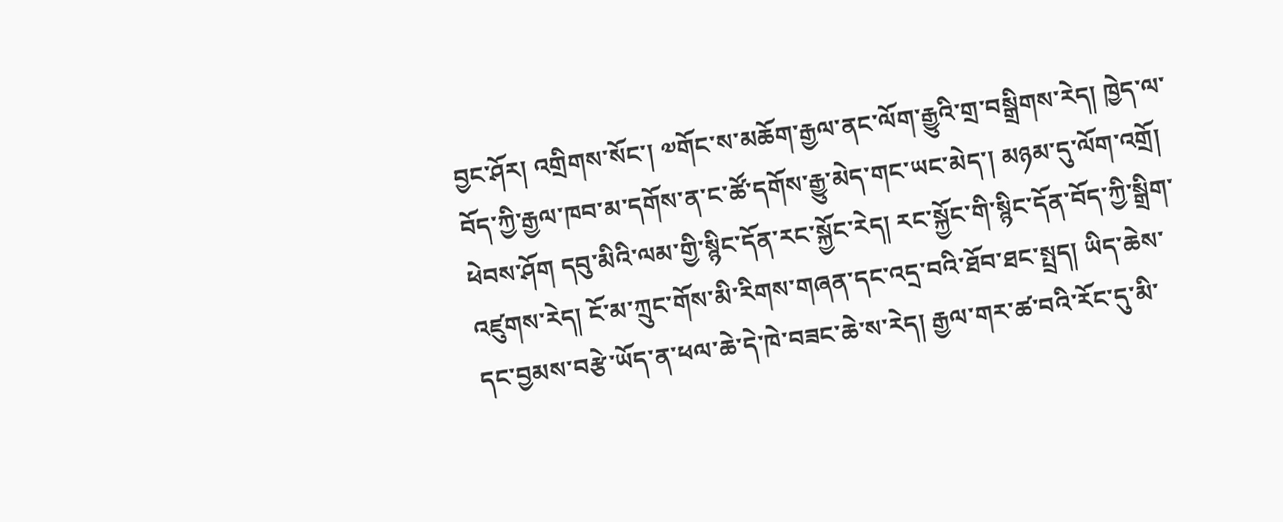བྱང་ཤོར། འགྲིགས་སོང་། ༧གོང་ས་མཆོག་རྒྱལ་ནང་ལོག་རྒྱུའི་གྲ་བསྒྲིགས་རེད། ཁྱེད་ལ་བོད་ཀྱི་རྒྱལ་ཁབ་མ་དགོས་ན་ང་ཚོ་དགོས་རྒྱུ་མེད་གང་ཡང་མེད་། མཉམ་དུ་ལོག་འགྲོ། ཕེབས་ཤོག དབུ་མིའི་ལམ་གྱི་སྙིང་དོན་རང་སྐྱོང་རེད། རང་སྐྱོང་གི་སྙིང་དོན་བོད་ཀྱི་སྒྲིག་འཛུགས་རེད། ངོ་མ་ཀྲུང་གོས་མི་རིགས་གཞན་དང་འདྲ་བའི་ཐོབ་ཐང་སྤྲད། ཡིད་ཆེས་དང་བྱམས་བརྩེ་ཡོད་ན་ཕལ་ཆེ་དེ་ཁེ་བཟང་ཆེ་ས་རེད། རྒྱལ་གར་ཚ་བའི་རོང་དུ་མི་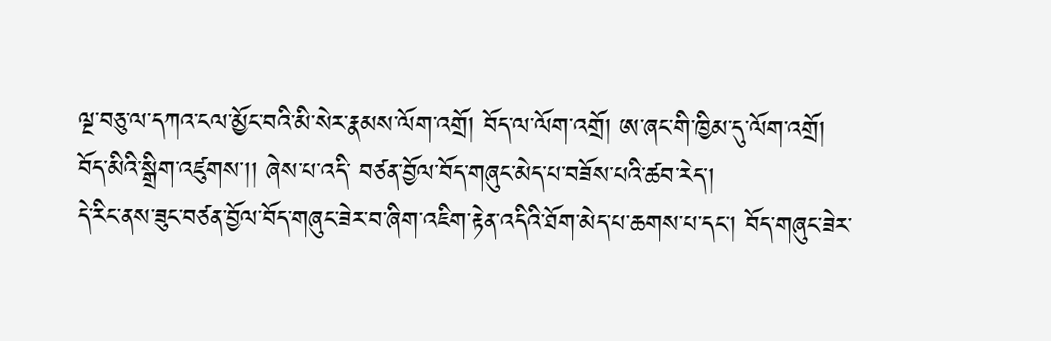ལྔ་བཅུ་ལ་དཀའ་ངལ་མྱོང་བའི་མི་སེར་རྣམས་ལོག་འགྲོ། བོད་ལ་ལོག་འགྲོ། ཨ་ཞང་གི་ཁྱིམ་དུ་ལོག་འགྲོ།
བོད་མིའི་སྒྲིག་འཛུགས་།། ཞེས་པ་འདི་ བཙན་བྱོལ་བོད་གཞུང་མེད་པ་བཟོས་པའི་ཚབ་རེད་།
དེ་རིང་ནས་ཟུང་བཙན་བྱོལ་བོད་གཞུང་ཟེར་བ་ཞིག་འཇིག་རྟེན་འདིའི་ཐོག་མེད་པ་ཆགས་པ་དང་། བོད་གཞུང་ཟེར་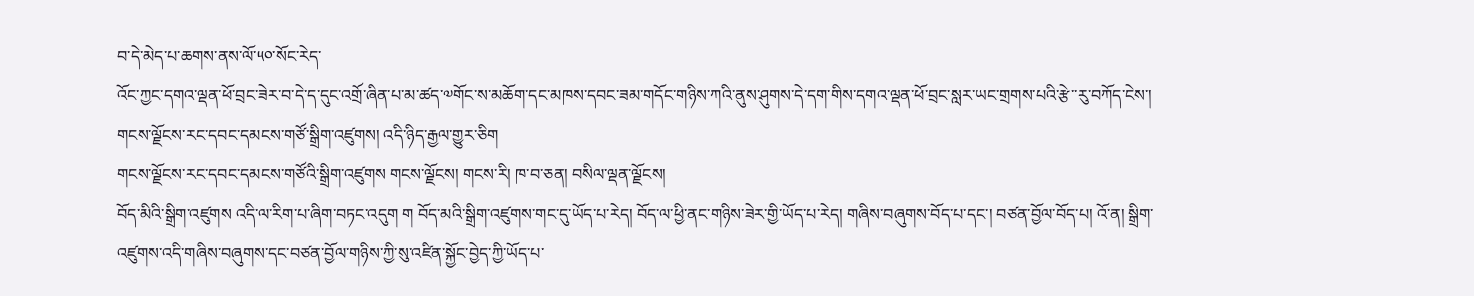བ་དེ་མེད་པ་ཆགས་ནས་ལོ་༥༠་སོང་རེད་
འོང་ཀྱང་དགའ་ལྡན་ཕོ་བྲང་ཟེར་བ་དེ་ད་དུང་འགྲོ་ཞིན་པ་མ་ཚད་༧གོང་ས་མཆོག་དང་མཁས་དབང་ཟམ་གདོང་གཉིས་ཀའི་ནུས་ཤུགས་དེ་དག་གིས་དགའ་ལྡན་ཕོ་བྲང་སླར་ཡང་གྲགས་པའི་རྩེ་་རུ་བཀོད་ངེས་།
གངས་ལྗོངས་རང་དབང་དམངས་གཙོ་སྒྲིག་འཛུགས། འདི་ཉིད་རྒྱལ་གྱུར་ཅིག
གངས་ལྗོངས་རང་དབང་དམངས་གཙོའི་སྒྲིག་འཛུགས གངས་ལྗོངས། གངས་རི། ཁ་བ་ཅན། བསིལ་ལྡན་ལྗོངས།
བོད་མིའི་སྒྲིག་འཛུགས འདི་ལ་རིག་པ་ཞིག་བཏང་འདུག ག བོད་མའི་སྒྲིག་འཛུགས་གང་དུ་ཡོད་པ་རེད། བོད་ལ་ཕྱི་ནང་གཉིས་ཟེར་གྱི་ཡོད་པ་རེད། གཞིས་བཞུགས་བོད་པ་དང་། བཙན་བྱོལ་བོད་པ། འོ་ན། སྒྲིག་འཛུགས་འདི་གཞིས་བཞུགས་དང་བཙན་བྱོལ་གཉིས་ཀྱི་སུ་འཛིན་སྐྱོང་བྱེད་ཀྱི་ཡོད་པ་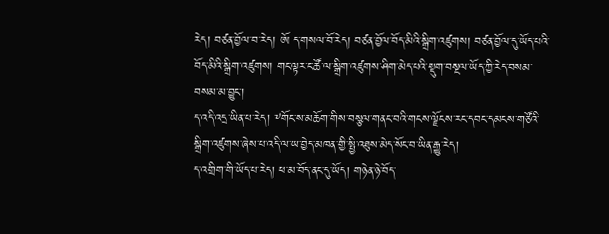རེད། བཙན་བྱོལ་བ་རེད། ཨོ ད་གསལ་བོ་རེད། བཙན་བྱོལ་བོད་མིའི་སྒྲིག་འཛུགས། བཙན་བྱོལ་དུ་ཡོད་པའི་བོད་མིའི་སྒྲིག་འཛུགས། གང་ལྟར་ང་ཚོ་ལ་སྒྲིག་འཛུགས་ཤིག་མེད་པའི་སྡུག་བསྔལ་ཡོད་ཀྱི་རེད་བསམ་བསམ་མ་བྱུང་།
ད་འདི་འདྲ་ཡིན་པ་རེད། ༸གོང་ས་མཆོག་གིས་བསྩལ་གནང་བའི་གངས་ལྗོངས་རང་དབང་དམངས་གཙོའི་སྒྲིག་འཛུགས་ཞེས་པ་འདི་ལ་ཡ་བྱེད་མཁན་གྱི་སྤྱི་འཐུས་མེད་སོང་བ་ཡིན་རྒྱུ་རེད།
ད་འགྲིག་གི་ཡོད་པ་རེད། ཕ་མ་བོད་ནང་དུ་ཡོད། གཉེན་ཉེ་བོད་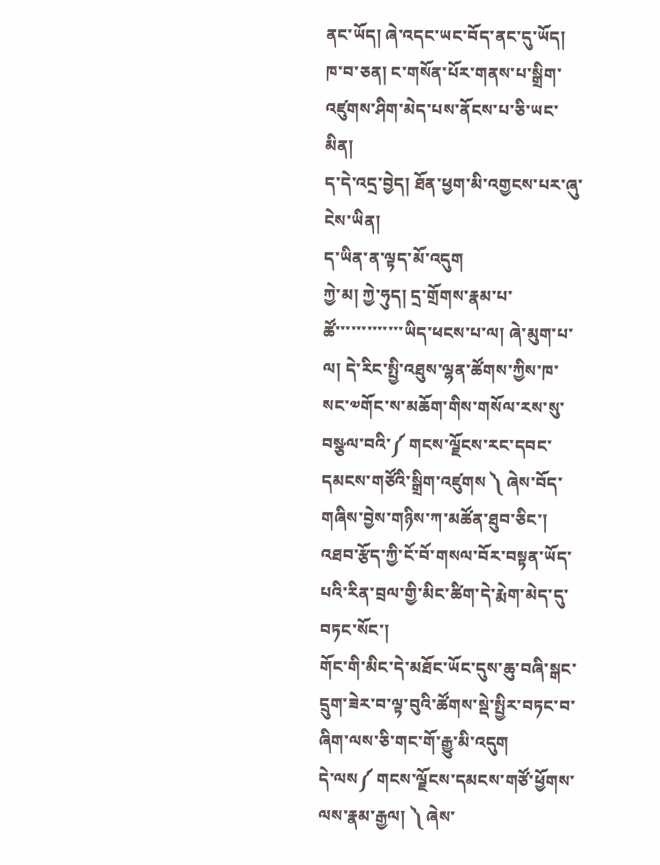ནང་ཡོད། ཞེ་འདང་ཡང་བོད་ནང་དུ་ཡོད།
ཁ་བ་ཅན། ང་གསོན་པོར་གནས་པ་སྒྲིག་འཛུགས་ཤིག་མེད་པས་ནོངས་པ་ཅི་ཡང་མིན།
ད་དེ་འདྲ་བྱེད། ཐོན་ཕྱག་མི་འགྱངས་པར་ཞུ་ངེས་ཡིན།
ད་ཡིན་ན་ལྟད་མོ་འདུག
ཀྱེ་མ། ཀྱེ་ཧུད། དྲ་གྲོགས་རྣམ་པ་ཚོ་་་་་་་་་་་་་ཡིད་ཕངས་པ་ལ། ཞེ་མུག་པ་ལ། དེ་རིང་སྤྱི་འཐུས་ལྷན་ཚོགས་ཀྱིས་ཁ་སང་༧གོང་ས་མཆོག་གིས་གསོལ་རས་སུ་བསྩལ་བའི་༼ གངས་ལྗོངས་རང་དབང་དམངས་གཙོའི་སྒྲིག་འཛུགས ༽ ཞེས་བོད་གཞིས་བྱེས་གཉིས་ཀ་མཚོན་ཐུབ་ཅིང་། འཐབ་རྩོད་ཀྱི་ངོ་བོ་གསལ་བོར་བསྟན་ཡོད་པའི་རིན་བྲལ་གྱི་མིང་ཚིག་དེ་རྨེག་མེད་དུ་བཏང་སོང་།
གོང་གི་མིང་དེ་མཐོང་ཡོང་དུས་ཆུ་བཞི་སྒང་དྲུག་ཟེར་བ་ལྟ་བུའི་ཚོགས་སྡེ་སྤྱིར་བཏང་བ་ཞིག་ལས་ཅི་གང་གོ་རྒྱུ་མི་འདུག
དེ་ལས༼ གངས་ལྗོངས་དམངས་གཙོ་ཕྱོགས་ལས་རྣམ་རྒྱལ། ༽ ཞེས་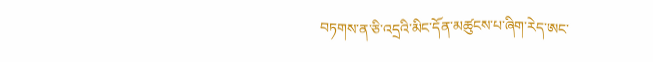བཏགས་ན་ཅི་འདྲའི་མིང་དོན་མཚུངས་པ་ཞིག་རེད་ཨང་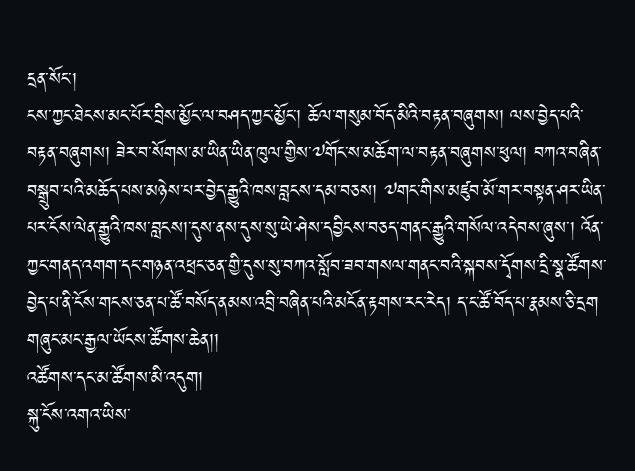དྲན་སོང་།
ངས་ཀྱང་ཐེངས་མང་པོར་བྲིས་མྱོང་ལ་བཤད་ཀྱང་མྱོང་། ཆོལ་གསུམ་བོད་མིའི་བརྟན་བཞུགས། ལས་བྱེད་པའི་བརྟན་བཞུགས། ཟེར་བ་སོགས་མ་ཡིན་ཡིན་ཁུལ་གྱིས་༧གོང་ས་མཆོག་ལ་བརྟན་བཞུགས་ཕུལ། བཀའ་བཞིན་བསྒྲུབ་པའི་མཆོད་པས་མཉེས་པར་བྱེད་རྒྱུའི་ཁས་བླངས་དམ་བཅས། ༧གང་གིས་མཛུབ་མོ་གར་བསྟན་ཤར་ཡིན་པར་ངོས་ལེན་རྒྱུའི་ཁས་བླངས།་དུས་ནས་དུས་སུ་ཡེ་ཤེས་དབྱིངས་བཅད་གནང་རྒྱུའི་གསོལ་འདེབས་ཞུས་། འོན་ཀྱང་གནད་འགག་དང་གཉན་འཕྲང་ཅན་གྱི་དུས་སུ་བཀའ་སློབ་ཟབ་གསལ་གནང་བའི་སྐབས་དྭོགས་དྲི་སྣ་ཚོགས་བྱེད་པ་ནི་ངོས་གངས་ཅན་པ་ཚོ་བསོད་ནམས་འབྲི་བཞིན་པའི་མངོན་རྟགས་རང་རེད། ད་ང་ཚོ་བོད་པ་རྣམས་ཅི་དྲག
གཞུང་མང་རྒྱལ་ཡོངས་ཚོགས་ཆེན།།
འཚོགས་དང་མ་ཚོགས་མི་འདུག།
སྐུ་ངོས་འགའ་ཡིས་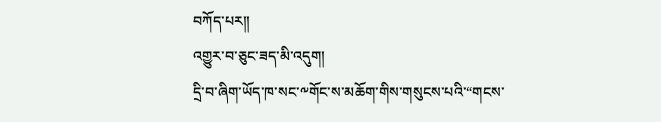བཀོད་པར།།
འགྱུར་བ་ཅུང་ཟད་མི་འདུག།
དྲི་བ་ཞིག་ཡོད་ཁ་སང་༸གོང་ས་མཆོག་གིས་གསུངས་པའི་“གངས་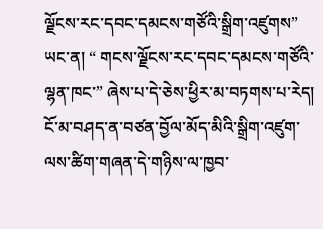ལྗོངས་རང་དབང་དམངས་གཙོའི་སྒྲིག་འཛུགས” ཡང་ན། “ གངས་ལྗོངས་རང་དབང་དམངས་གཙོའི་ལྷན་ཁང་” ཞེས་པ་དེ་ཅེས་ཕྱིར་མ་བཏགས་པ་རེད། ངོ་མ་བཤད་ན་བཙན་བྱོལ་མོད་མིའི་སྒྲིག་འཛུག་ལས་ཚིག་གཞན་དེ་གཉིས་ལ་ཁྱབ་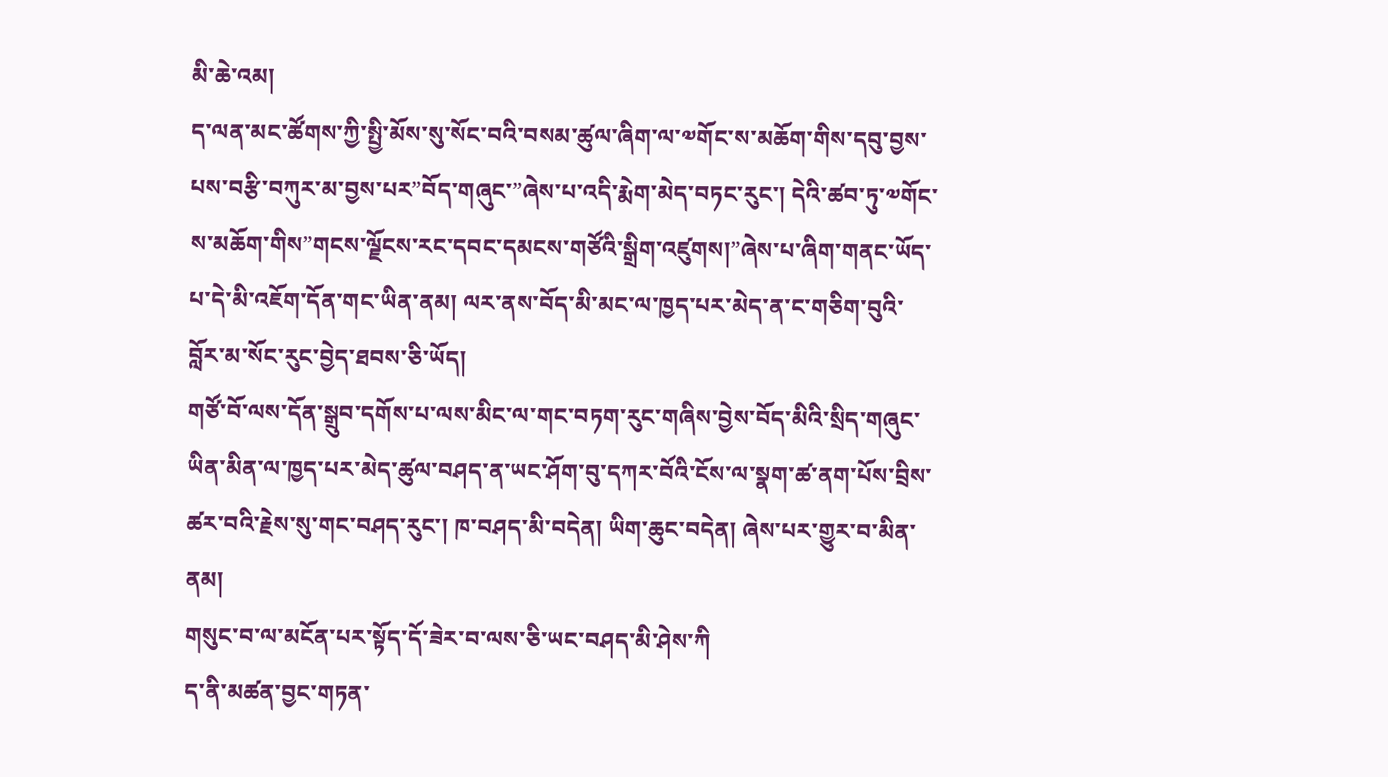མི་ཆེ་འམ།
ད་ལན་མང་ཚོགས་ཀྱི་སྤྱི་མོས་སུ་སོང་བའི་བསམ་ཚུལ་ཞིག་ལ་༧གོང་ས་མཆོག་གིས་དབུ་བྱས་པས་བརྩི་བཀུར་མ་བྱས་པར”བོད་གཞུང་”ཞེས་པ་འདི་རྨེག་མེད་བཏང་རུང་། དེའི་ཚབ་ཏུ་༧གོང་ས་མཆོག་གིས”གངས་ལྗོངས་རང་དབང་དམངས་གཙོའི་སྒྲིག་འཛུགས།”ཞེས་པ་ཞིག་གནང་ཡོད་པ་དེ་མི་འཇོག་དོན་གང་ཡིན་ནམ། ལར་ནས་བོད་མི་མང་ལ་ཁྱད་པར་མེད་ན་ང་གཅིག་བུའི་བློར་མ་སོང་རུང་བྱེད་ཐབས་ཅི་ཡོད།
གཙོ་བོ་ལས་དོན་སྒྲུབ་དགོས་པ་ལས་མིང་ལ་གང་བཏག་རུང་གཞིས་བྱེས་བོད་མིའི་སྲིད་གཞུང་ཡིན་མིན་ལ་ཁྱད་པར་མེད་ཚུལ་བཤད་ན་ཡང་ཤོག་བུ་དཀར་བོའི་ངོས་ལ་སྣག་ཚ་ནག་པོས་བྲིས་ཚར་བའི་རྗེས་སུ་གང་བཤད་རུང་། ཁ་བཤད་མི་བདེན། ཡིག་ཆུང་བདེན། ཞེས་པར་གྱུར་བ་མིན་ནམ།
གསུང་བ་ལ་མངོན་པར་སྟོད་དོ་ཟེར་བ་ལས་ཅི་ཡང་བཤད་མི་ཤེས་ཀི
ད་ནི་མཚན་བྱང་གཏན་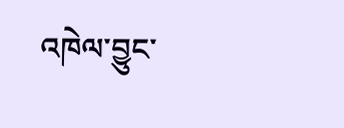འཁེལ་བྱུང་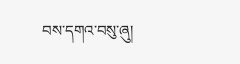བས་དགའ་བསུ་ཞུ།